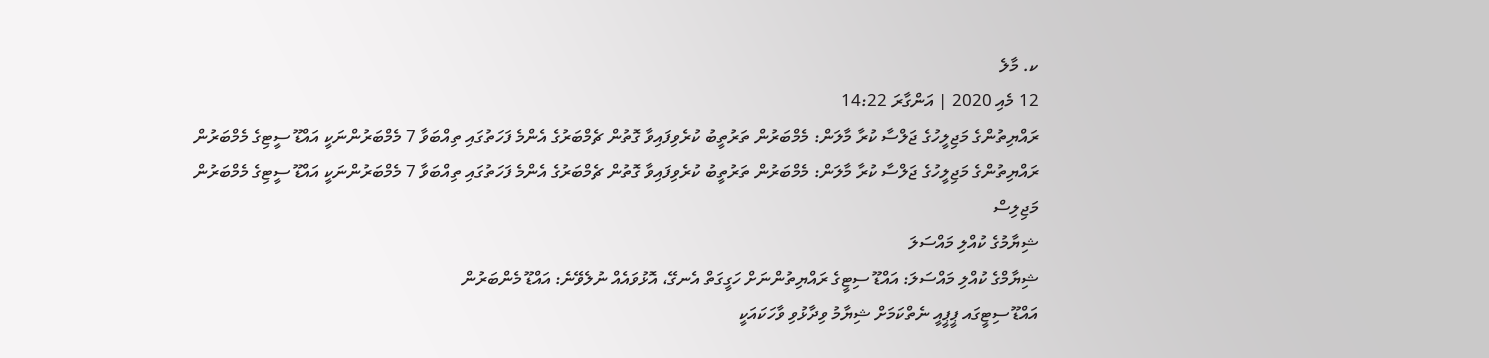ކ. މާލެ
12 މެއި 2020 | އަންގާރަ 14:22
ރައްޔިތުންގެ މަޖިލީހުގެ ޖަލްސާ ކުރާ މާލަން: މެމްބަރުން ތަރުތީބު ކުރެވިފައިވާ ގޮތުން ޗެމްބަރުގެ އެންމެ ފަހަތުގައި ތިއްބަވާ 7 މެމްބަރުންނަކީ އައްޑޫ ސީޓިގެ މެމްބަރުން
ރައްޔިތުންގެ މަޖިލީހުގެ ޖަލްސާ ކުރާ މާލަން: މެމްބަރުން ތަރުތީބު ކުރެވިފައިވާ ގޮތުން ޗެމްބަރުގެ އެންމެ ފަހަތުގައި ތިއްބަވާ 7 މެމްބަރުންނަކީ އައްޑޫ ސީޓިގެ މެމްބަރުން
މަޖިލިސް
ޝިޔާމުގެ ކުއްލި މައްސަލަ
ޝިޔާމްގެ ކުއްލި މައްސަލަ: އައްޑޫ ސިޓީގެ ރައްޔިތުންނަށް ހަގީގަތް އެނގޭ، އޮޅުވައެއް ނުލެވޭނެ: އައްޑޫ މެންބަރުން
އައްޑޫ ސިޓީގައ ޕީޕީއީ ނެތްކަމަށް ޝިޔާމު ވިދާޅުވި ވާހަކައަކީ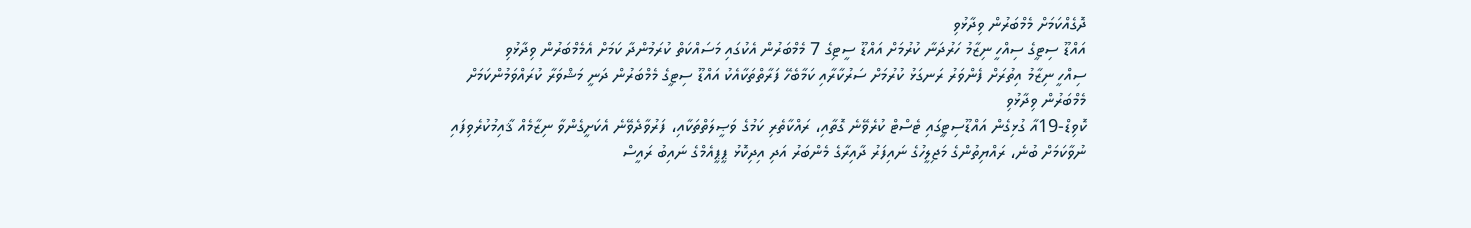ދޮގެއްކަމަށް މެމްބަރުން ވިދާޅުވި
އައްޑޫ ސިޓީގެ ސިއްހީ ނިޒާމު ހަރުދަނާ ކުރުމަށް އައްޑޫ ސީޓިގެ 7 މެމްބަރުން އެކުގައި މަސައްކަތް ކުރަމުންދާ ކަމަށް އެމެމްބަރުން ވިދާޅުވި
ސިއްހީ ނިޒާމު އިތުރަށް ފެންވަރު ރަނގަޅު ކުރުމަށް ސަރުކާރާއި ކަމާބެހޭ ފަރާތްތަކާއެކު އައްޑޫ ސިޓީގެ މެމްބަރުން ދަނީ މަޝްވަރާ ކުރައްވަމުންކަމަށް މެމްބަރުން ވިދާޅުވި
ކޮވިޑް-19އާ ގުޅިގެން އައްޑޫސިޓީގައި ޓެސްޓް ކުރެވޭނެ ގޮތާއި، ރައްކާތެރި ކަމުގެ ވަޞީލަތްތަކާއި، ފަރުވާދެވޭނެ އެކަށީގެންވާ ނިޒާމެއް ޤާއިމުކުރެވިފައި ނުވާކަމަށް ބުނެ، ރައްޔިތުންގެ މަޖިލީހުގެ ނައިފަރު ދާއިރާގެ މެންބަރު އަދި އިދިކޮޅު ޕީޕީއެމްގެ ނައިބު ރައީސް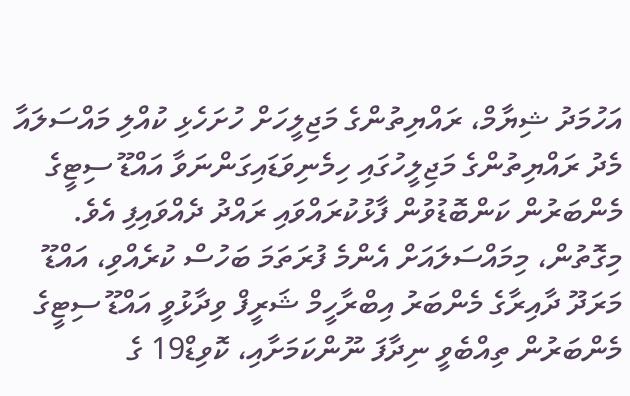އަހުމަދު ޝިޔާމް، ރައްޔިތުންގެ މަޖިލީހަށް ހުށަހެޅި ކުއްލި މައްސަލައާ މެދު ރައްޔިތުންގެ މަޖިލީހުގައި ހިމެނިވަޑައިގަންނަވާ އައްޑޫ ސިޓީގެ މެންބަރުން ކަންބޮޑުވުން ފާޅުކުރައްވައި ރައްދު ދެއްވައިފި އެވެ.
މިގޮތުން، މިމައްސަލައަށް އެންމެ ފުރަތަމަ ބަހުސް ކުރެއްވި، އައްޑޫ މަރަދޫ ދާއިރާގެ މެންބަރު އިބްރާހީމް ޝަރީފް ވިދާޅުވީ އައްޑޫ ސިޓީގެ މެންބަރުން ތިއްބެވީ ނިދާފަ ނޫންކަމަށާއި، ކޮވިޑް19 ގެ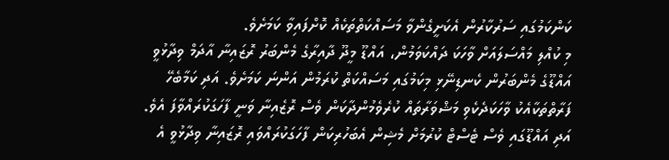ކަންކަމުގައި ސަރުކާރުން އެކަށީގެންވާ މަސައްކަތްތަކެއް ކޮށްފައިވާ ކަމަށެވެ.
މި ކުއްލި މައްސަލައަށް ވާހަކަ ދައްކަވަމުން، އައްޑޫ މީދޫ ދާއިރާގެ މެންބަރު ރޮޒައިނާ އާދަމް ވިދާޅުވީ އައްޑޫގެ މެންބަރުން ކެނޑިނޭޅި މިކަމުގައި މަސައްކަތް ކުރަމުން އަންނަ ކަމަށެވެ. އަދި ކަމާބެހޭ ފަރާތްތަކާއެކު ވާހަކަދެކެވި މަޝްވަރާތައް ކުރެވެމުންދާކަން ވެސް ރޮޒެއިނާ ވަނީ ފާހަގަކުރައްވާފަ އެވެ. އަދި އައްޑޫގައި ވެސް ޓެސްޓް ކުރުމަށް މެޝިން އެބަހުރިކަން ފާހަގަކުރައްވައި ރޮޒައިނާ ވިދާޅުވީ އެ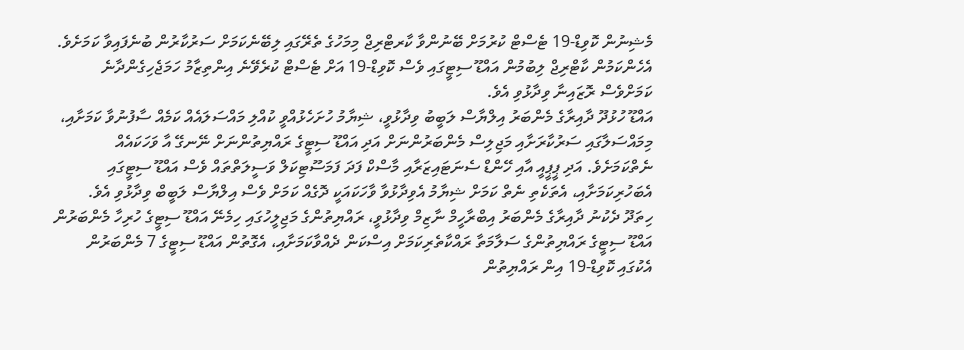މެޝިނުން ކޮވިޑް-19 ޓެސްޓް ކުރުމަށް ބޭނުންވާ ކާރޓްރިޖް މިމަހުގެ ތެރޭގައި ލިބޭނެކަމަށް ސަރުކާރުން ބުނެފައިވާ ކަމަށެވެ. އެހެންކަމުން ކާޓްރިޖް ލިބުމުން އައްޑޫ ސިޓީގައި ވެސް ކޮވިޑް-19 އަށް ޓެސްޓް ކުރެވޭނެ އިންތިޒާމު ހަމަޖެހިގެންދާނެ ކަމަށްވެސް ރޮޒައިނާ ވިދާޅުވި އެވެ.
އައްޑޫ ހުޅުދޫ ދާއިރާގެ މެންބަރު އިލްޔާސް ލަބީބު ވިދާޅުވީ، ޝިޔާމު ހުށަހެޅުއްވީ ކުއްލި މައްސަލައެއް ކަމެއް ސާފުނުވާ ކަމަށާއި، މިމައްސަލާގައި ސަރުކާރަށާއި މަޖިލިސް މެންބަރުންނަށް އަދި އައްޑޫ ސިޓީގެ ރައްޔިތުންނަށް ނޭނގޭ އާ ވަހަކައެއް ނެތްކަމަށެވެ. އަދި ޕީޕީއީ އާއި ހޭންޑް ސެނަޓައިޒަރާއި މާސްކް ފަދަ ފަމަސޫޓިކަލް ވަސީލަތްތައް ވެސް އައްޑޫ ސިޓީގައި އެބަހުރިކަމަށާއި، އެތަކެތި ނެތް ކަމަށް ޝިޔާމު އެވިދާޅުވާ ވާހަކައަކީ ދޮގެއް ކަމަށް ވެސް އިލްޔާސް ލަބީބް ވިދާޅުވި އެވެ.
ހިތަދޫ ދެކުނު ދާއިރާގެ މެންބަރު އިބްރާހީމް ނާޒިމް ވިދާޅުވީ، ރައްޔިތުންގެ މަޖިލީހުގައި ހިމެނޭ އައްޑޫ ސިޓީގެ ހުރިހާ މެންބަރުން އައްޑޫ ސިޓީގެ ރައްޔިތުންގެ ސަލާމަތާ ރައްކާތެރިކަމަށް އިސްކަން ދެއްވާކަމަށާއި، އެގޮތުން އައްޑޫ ސިޓީގެ 7 މެންބަރުން އެކުގައި ކޮވިޑް-19 އިން ރައްޔިތުން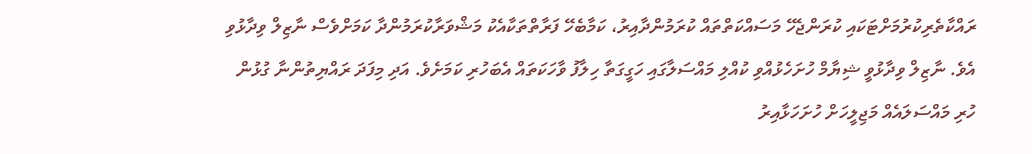ރައްކާތެރިކުރުމަށްޓަކައި ކުރަންޖެހޭ މަސައްކަތްތައް ކުރަމުންދާއިރު، ކަމާބެހޭ ފަރާތްތަކާއެކު މަޝްވަރާކުރަމުންދާ ކަމަށްވެސް ނާޒިލް ވިދާޅުވި އެވެ. ނާޒިލް ވިދާޅުވީ ޝިޔާމް ހުށަހެޅުއްވި ކުއްލި މައްސަލާގައި ހަގީގަތާ ހިލާފު ވާހަކަތައް އެބަހުރި ކަމަށެވެ. އަދި މިފަދަ ރައްޔިތުންނާ ގުޅުން ހުރި މައްސަލައެއް މަޖިލީހަށް ހުށަހަޅާއިރު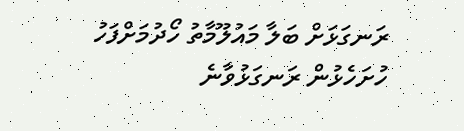ރަނގަޅަށް ބަލާ މައުލޫމާތު ހޯދުމަށްފަހު ހުށަހެޅުން ރަނގަޅުވާނެ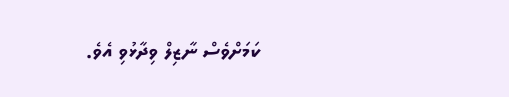ކަމަށްވެސް ނާޒިލް ވިދާޅުވި އެވެ.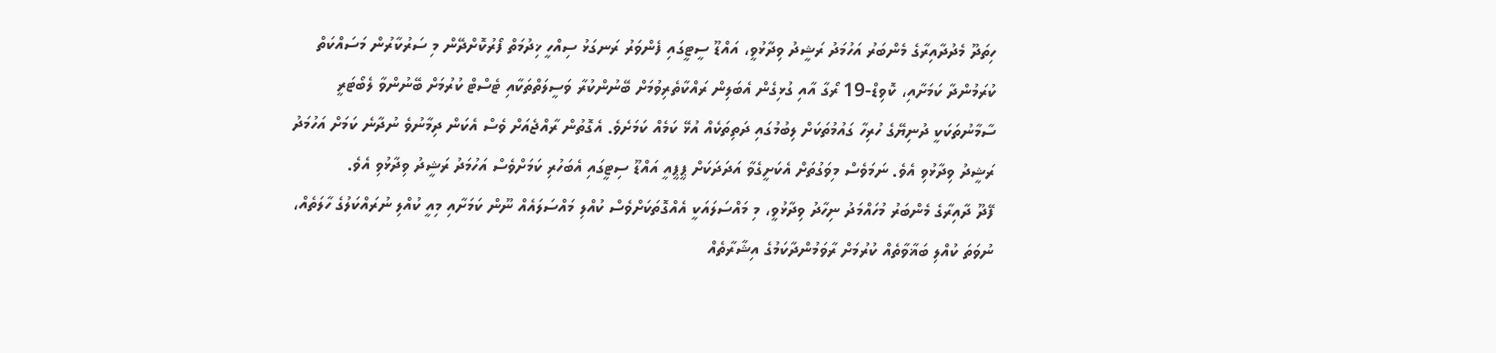ހިތަދޫ މެދުދާއިރާގެ މެންބަރު އަހުމަދު ރަޝީދު ވިދާޅުވީ، އައްޑޫ ސީޓީގައި ފެންވަރު ރަނގަޅު ސިއްހީ ޚިދުމަތް ފޯރުކޮށްދޭން މި ސަރުކާރުން މަސައްކަތް ކުރަމުންދާ ކަމަށާއި، ކޮވިޑް-19 ރޯގާ އާއި ގުޅިގެން އެބަލިން ރައްކާތެރިވުމަށް ބޭނުންކުރާ ވަސީލަތްތަކާއި ޓެސްޓް ކުރުމަށް ބޭނުންވާ ލެބޯޓަރީ ސާމާނުތަކަކީ ދުނިޔޭގެ ހުރިހާ ގައުމުތަކަށް ލިބުމުގައި ދަތިތަކެއް އުޅޭ ކަމެއް ކަމަށެވެ. އެގޮތުން ރާއްޖެއަށް ވެސް އެކަން ދިމާނުވެ ނުދާނެ ކަމަށް އަހުމަދު ރަޝީދު ވިދާޅުވި އެވެ. ނަމަވެސް މިވަގުތަށް އެކަށީގެވާ އަދަދަކަށް ޕީޕީއީ އައްޑޫ ސިޓީގައި އެބަހުރި ކަމަށްވެސް އަހުމަދު ރަޝީދު ވިދާޅުވި އެވެ.
ފޭދޫ ދާއިރާގެ މެންބަރު މުހައްމަދު ނިހާދު ވިދާޅުވީ، މި މައްސަލައަކީ އެއްގޮތަކަށްވެސް ކުއްލި މައްސަލައެއް ނޫން ކަމަށާއި މިއީ ކުއްލި ނުރައްކަލުގެ ހާލަތެއް، ނުވަތަ ކުއްލި ބަޣާވާތެއް ކުރުމަށް ރާވަމުންދާކަމުގެ އިޝާރާތެއް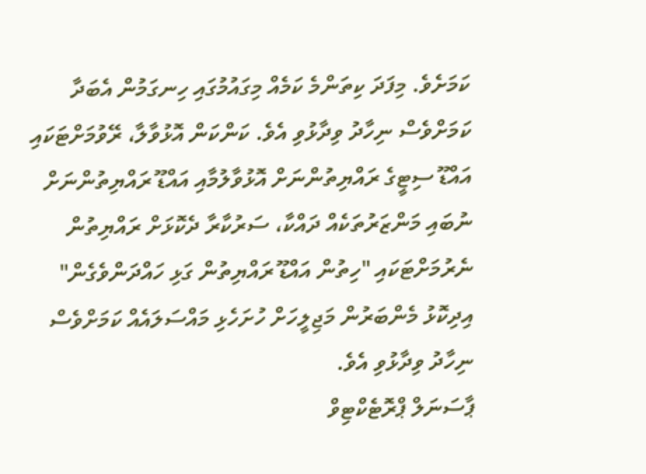ކަމަށެވެ. މިފަދަ ކިތަންމެ ކަމެއް މިގައުމުގައި ހިނގަމުން އެބަދާ ކަމަށްވެސް ނިހާދު ވިދާޅުވި އެވެ. ކަންކަން އޮޅުވާލާ، ރޭވުމަށްޓަކައި އައްޑޫ ސިޓީގެ ރައްޔިތުންނަށް އޮޅުވާލުމާއި އައްޑޫ ރައްޔިތުންނަށް ނުބައި މަންޒަރުތަކެއް ދައްކާ، ސަރުކާރާ ދެކޮޅަށް ރައްޔިތުން ނެރުމަށްޓަކައި "ހިތުން އައްޑޫ ރައްޔިތުން ގަޅި ހައްދަންވެގެން" އިދިކޮޅު މެންބަރުން މަޖިލީހަށް ހުށަހެޅި މައްސަލައެއް ކަމަށްވެސް ނިހާދު ވިދާޅުވި އެވެ.
ޕާސަނަލް ޕްރޮޓެކްޓިވް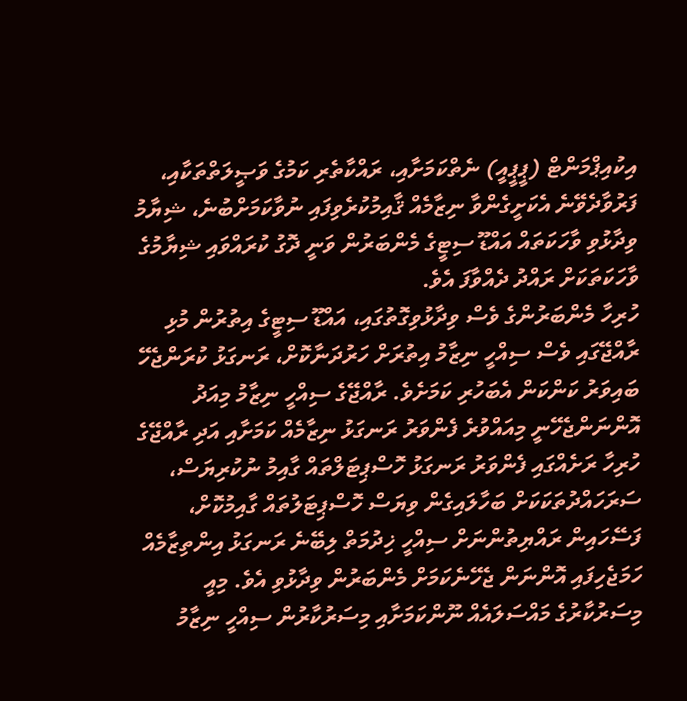އިކުއިޕްމަންޓް (ޕީޕީއީ) ނެތްކަމަށާއި، ރައްކާތެރި ކަމުގެ ވަޞީލަތްތަކާއި، ފަރުވާދެވޭނެ އެކަށީގެންވާ ނިޒާމެއް ޤާއިމުކުރެވިފައި ނުވާކަމަށްބުނެ، ޝިޔާމު ވިދާޅުވި ވާހަކަތައް އައްޑޫ ސިޓީގެ މެންބަރުން ވަނީ ދޮގު ކުރައްވައި ޝިޔާމުގެ ވާހަކަތަކަށް ރައްދު ދެއްވާފަ އެވެ.
ހުރިހާ މެންބަރުންގެ ވެސް ވިދާޅުވިގޮތުގައި، އައްޑޫ ސިޓީގެ އިތުރުން މުޅި ރާއްޖޭގައި ވެސް ސިއްހީ ނިޒާމު އިތުރަށް ހަރުދަނާކޮށް، ރަނގަޅު ކުރަންޖެހޭ ބައިވަރު ކަންކަން އެބަހުރި ކަމަށެވެ. ރާއްޖޭގެ ސިއްހީ ނިޒާމު މިއަދު އޮންނަންޖެހޭނީ މިއައްވުރެ ފެންވަރު ރަނގަޅު ނިޒާމެއް ކަމަށާއި އަދި ރާއްޖޭގެ ހުރިހާ ރަށެއްގައި ފެންވަރު ރަނގަޅު ހޮސްޕިޓަލްތައް ގާއިމު ނުކުރިޔަސް، ސަރަހައްދުތަކަކަށް ބަހާލައިގެން ވިޔަސް ހޮސްޕިޓަލުތައް ގާއިމުކޮށް، ފަސޭހައިން ރައްޔިތުންނަށް ސިއްހީ ޚިދުމަތް ލިބޭނެ ރަނގަޅު އިންތިޒާމެއް ހަމަޖެހިފައި އޮންނަން ޖެހޭނެކަމަށް މެންބަރުން ވިދާޅުވި އެވެ. މިއީ މިސަރުކާރުގެ މައްސަލައެއް ނޫންކަމަށާއި މިސަރުކާރުން ސިއްހީ ނިޒާމު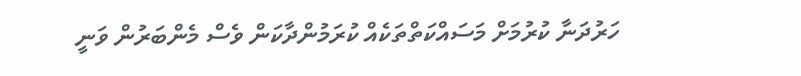ހަރުދަނާ ކުރުމަށް މަސައްކަތްތަކެއް ކުރަމުންދާކަން ވެސް މެންބަރުން ވަނީ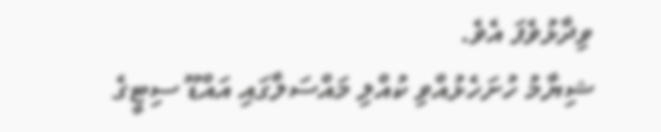ވިދާޅުވެފަ އެވެ.
ޝިޔާމު ހުށަހެޅުއްވި ކުއްލި މައްސަލާގައި އައްޑޫ ސިޓީގެ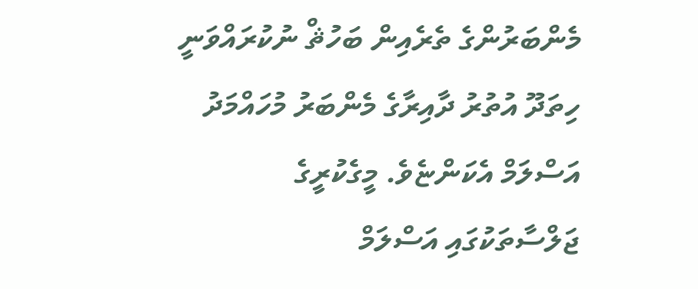މެންބަރުންގެ ތެރެއިން ބަހުޘް ނުކުރައްވަނީ ހިތަދޫ އުތުރު ދާއިރާގެ މެންބަރު މުހައްމަދު އަސްލަމް އެކަންޏެވެ. މީގެކުރީގެ ޖަލްސާތަކުގައި އަސްލަމް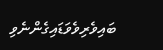ބައިވެރިވެވަޑައިގެންނެވި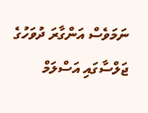ނަމަވެސް އަންގާރަ ދުވަހުގެ ޖަލްސާގައި އަސްލަމް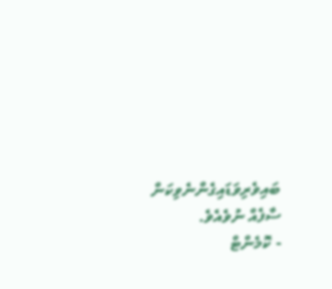ބައިވެރިވަޑައިގެންނެވިކަން ސާފެއް ނުވެއެވެ.
- ކޮމެންޓް